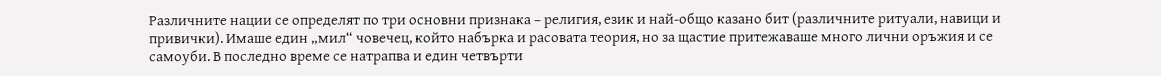Различните нации се определят по три основни признака – религия, език и най-общо казано бит (различните ритуали, навици и привички). Имаше един „мил“ човечец, който набърка и расовата теория, но за щастие притежаваше много лични оръжия и се самоуби. В последно време се натрапва и един четвърти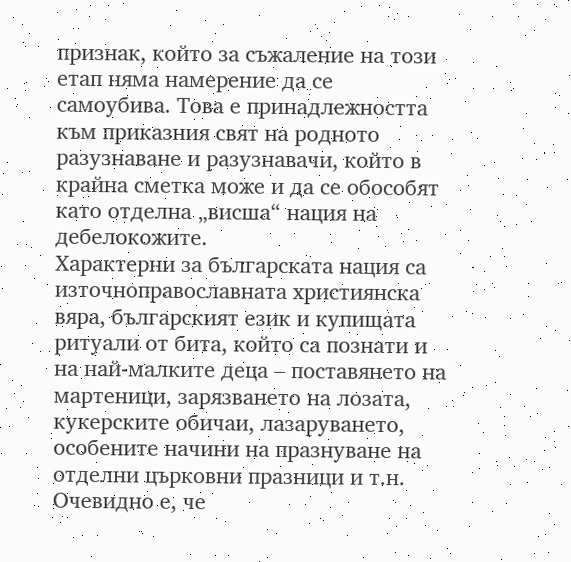признак, който за съжаление на този етап няма намерение да се самоубива. Това е принадлежността към приказния свят на родното разузнаване и разузнавачи, който в крайна сметка може и да се обособят като отделна „висша“ нация на дебелокожите.
Характерни за българската нация са източноправославната християнска вяра, българският език и купищата ритуали от бита, който са познати и на най-малките деца – поставянето на мартеници, зарязването на лозата, кукерските обичаи, лазаруването, особените начини на празнуване на отделни църковни празници и т.н.
Очевидно е, че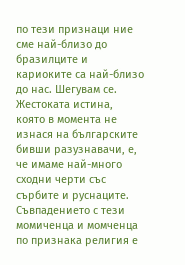по тези признаци ние сме най-близо до бразилците и кариоките са най-близо до нас. Шегувам се. Жестоката истина, която в момента не изнася на българските бивши разузнавачи, е, че имаме най-много сходни черти със сърбите и руснаците. Съвпадението с тези момиченца и момченца по признака религия е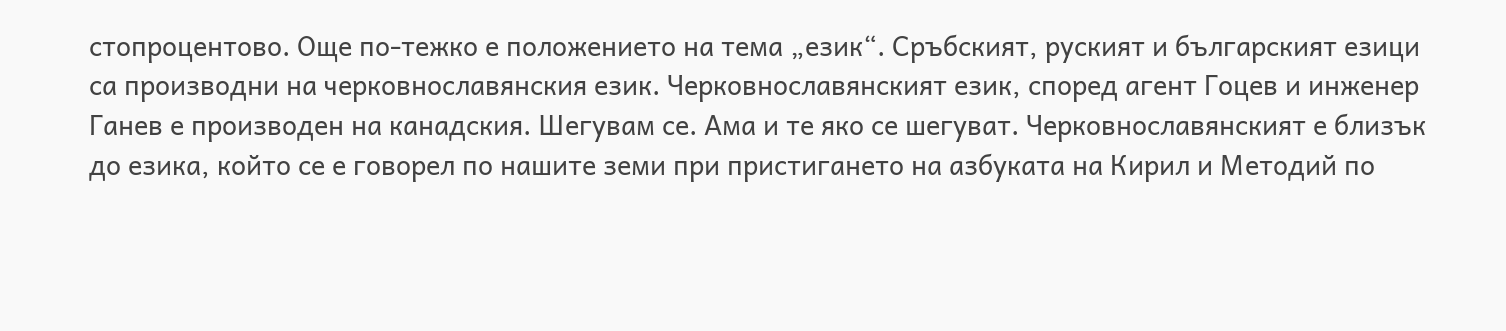стопроцентово. Още по-тежко е положението на тема „език“. Сръбският, руският и българският езици са производни на черковнославянския език. Черковнославянският език, според агент Гоцев и инженер Ганев е производен на канадския. Шегувам се. Ама и те яко се шегуват. Черковнославянският е близък до езика, който се е говорел по нашите земи при пристигането на азбуката на Кирил и Методий по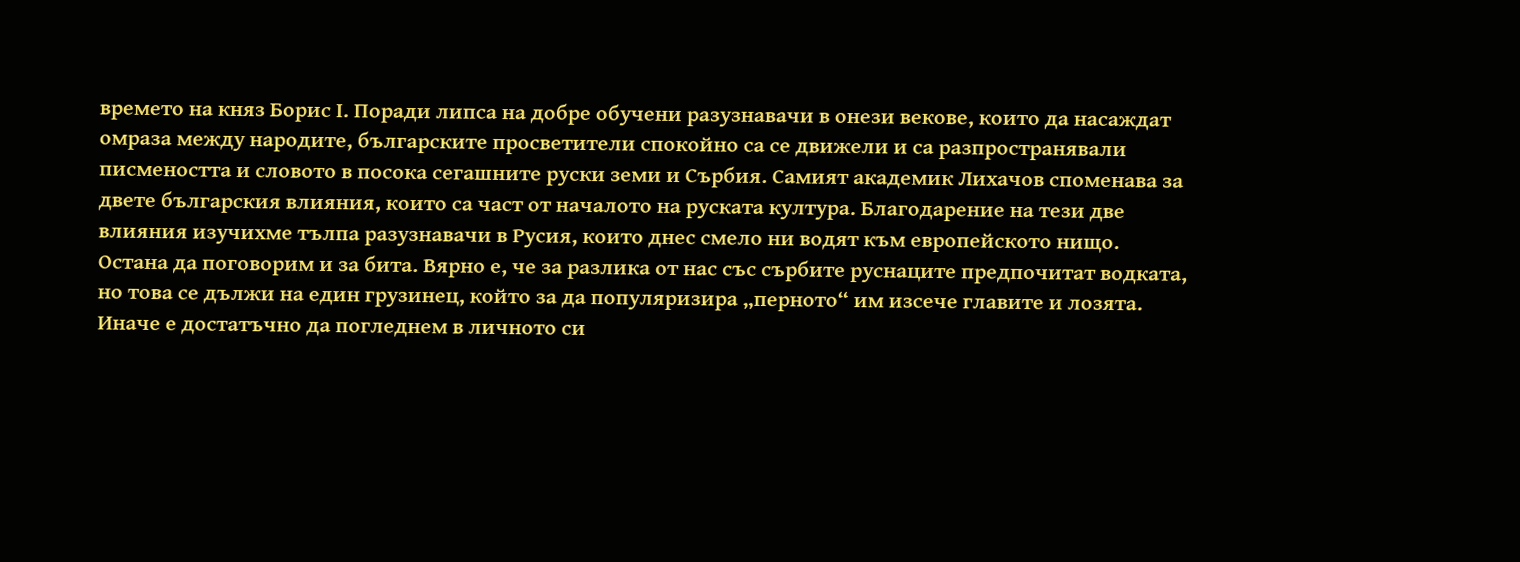времето на княз Борис І. Поради липса на добре обучени разузнавачи в онези векове, които да насаждат омраза между народите, българските просветители спокойно са се движели и са разпространявали писмеността и словото в посока сегашните руски земи и Сърбия. Самият академик Лихачов споменава за двете българския влияния, които са част от началото на руската култура. Благодарение на тези две влияния изучихме тълпа разузнавачи в Русия, които днес смело ни водят към европейското нищо.
Остана да поговорим и за бита. Вярно е, че за разлика от нас със сърбите руснаците предпочитат водката, но това се дължи на един грузинец, който за да популяризира „перното“ им изсече главите и лозята. Иначе е достатъчно да погледнем в личното си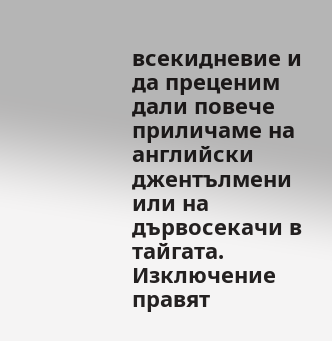всекидневие и да преценим дали повече приличаме на английски джентълмени или на дървосекачи в тайгата. Изключение правят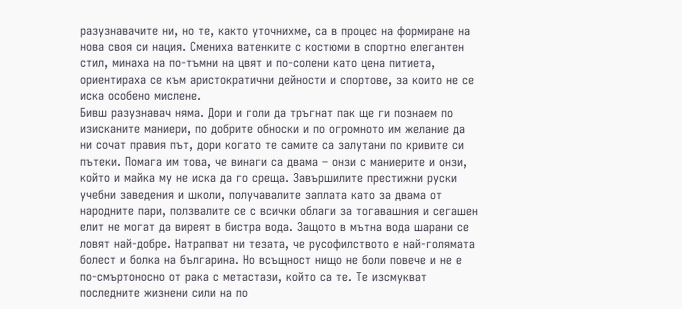разузнавачите ни, но те, както уточнихме, са в процес на формиране на нова своя си нация. Смениха ватенките с костюми в спортно елегантен стил, минаха на по-тъмни на цвят и по-солени като цена питиета, ориентираха се към аристократични дейности и спортове, за които не се иска особено мислене.
Бивш разузнавач няма. Дори и голи да тръгнат пак ще ги познаем по изисканите маниери, по добрите обноски и по огромното им желание да ни сочат правия път, дори когато те самите са залутани по кривите си пътеки. Помага им това, че винаги са двама – онзи с маниерите и онзи, който и майка му не иска да го среща. Завършилите престижни руски учебни заведения и школи, получавалите заплата като за двама от народните пари, ползвалите се с всички облаги за тогавашния и сегашен елит не могат да виреят в бистра вода. Защото в мътна вода шарани се ловят най-добре. Натрапват ни тезата, че русофилството е най-голямата болест и болка на българина. Но всъщност нищо не боли повече и не е по-смъртоносно от рака с метастази, който са те. Те изсмукват последните жизнени сили на по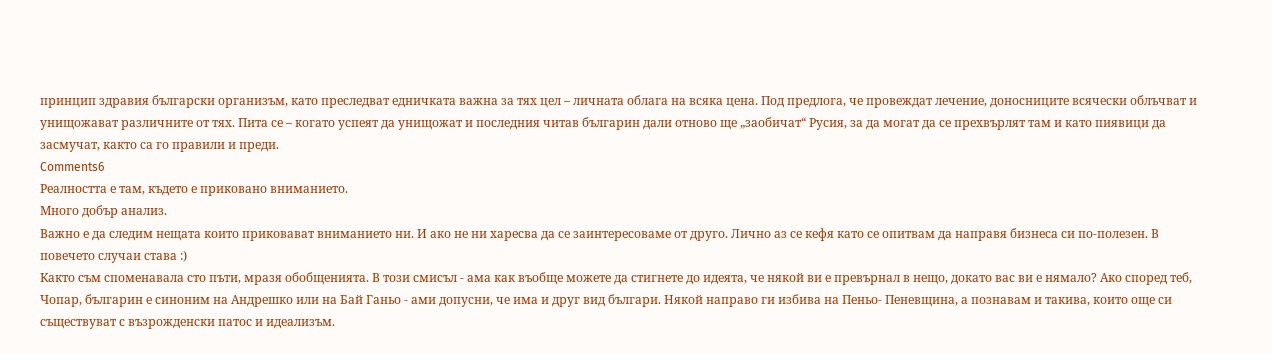принцип здравия български организъм, като преследват едничката важна за тях цел – личната облага на всяка цена. Под предлога, че провеждат лечение, доносниците всячески облъчват и унищожават различните от тях. Пита се – когато успеят да унищожат и последния читав българин дали отново ще „заобичат“ Русия, за да могат да се прехвърлят там и като пиявици да засмучат, както са го правили и преди.
Comments6
Реалността е там, където е приковано вниманието.
Много добър анализ.
Важно е да следим нещата които приковават вниманието ни. И ако не ни харесва да се заинтересоваме от друго. Лично аз се кефя като се опитвам да направя бизнеса си по-полезен. В повечето случаи става :)
Както съм споменавала сто пъти, мразя обобщенията. В този смисъл - ама как въобще можете да стигнете до идеята, че някой ви е превърнал в нещо, докато вас ви е нямало? Ако според теб, Чопар, българин е синоним на Андрешко или на Бай Ганьо - ами допусни, че има и друг вид българи. Някой направо ги избива на Пеньо- Пеневщина, а познавам и такива, които още си съществуват с възрожденски патос и идеализъм.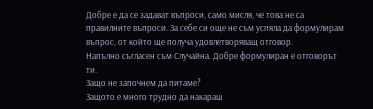Добре е да се задават въпроси, само мисля, че това не са правилните въпроси. За себе си още не съм успяла да формулирам въпрос, от който ще получа удовлетворяващ отговор.
Напълно съгласен съм Случайна. Добре формулиран е отговорът ти.
Защо не започнем да питаме?
Защото е много трудно да накараш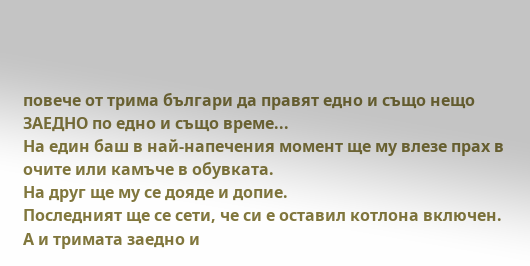повече от трима българи да правят едно и също нещо ЗАЕДНО по едно и също време...
На един баш в най-напечения момент ще му влезе прах в очите или камъче в обувката.
На друг ще му се дояде и допие.
Последният ще се сети, че си е оставил котлона включен.
А и тримата заедно и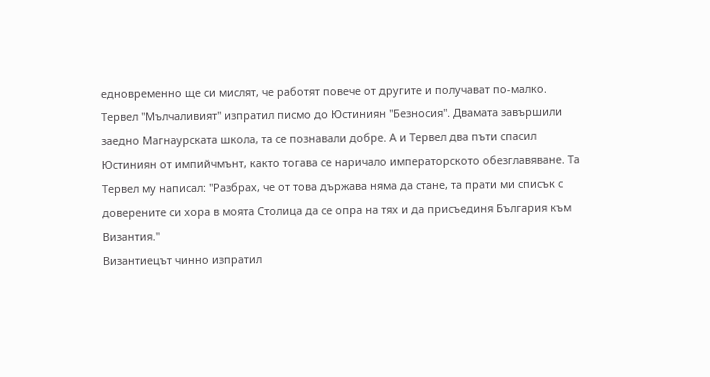едновременно ще си мислят, че работят повече от другите и получават по-малко.
Тервел "Мълчаливият" изпратил писмо до Юстиниян "Безносия". Двамата завършили заедно Магнаурската школа, та се познавали добре. А и Тервел два пъти спасил Юстиниян от импийчмънт, както тогава се наричало императорското обезглавяване. Та Тервел му написал: "Разбрах, че от това държава няма да стане, та прати ми списък с доверените си хора в моята Столица да се опра на тях и да присъединя България към Византия."
Византиецът чинно изпратил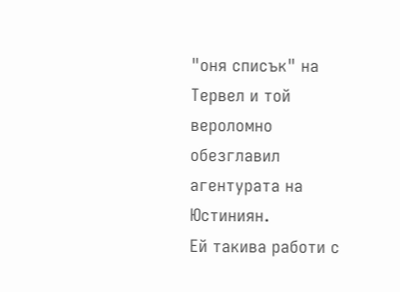"оня списък" на Тервел и той вероломно обезглавил агентурата на Юстиниян.
Ей такива работи с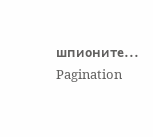шпионите...
Pagination